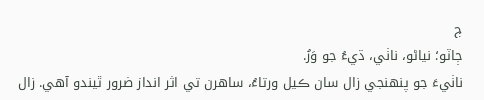ڄ
ڄاٽو؛ نياڻو، ناٺي، ڌيءُ جو وَرُ.
ناٺيءَ جو پنھنجي زال سان ڪيل ورتاءُ، ساهرن تي اثر انداز ضرور ٿيندو آهي. زال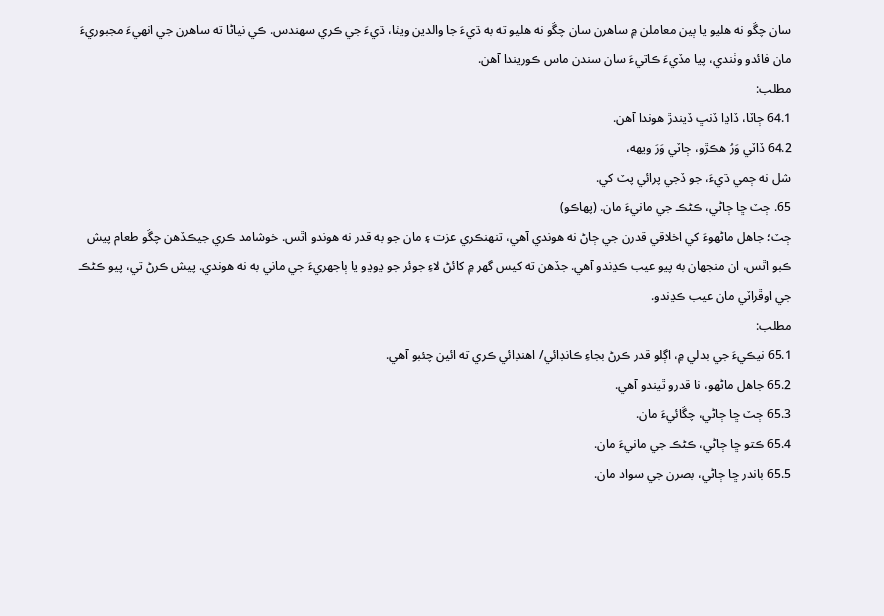سان چڱو نه هليو يا ٻين معاملن ۾ ساهرن سان چڱو نه هليو ته به ڌيءَ جا والدين ويٺا، ڌيءَ جي ڪري سھندس. ڪي نياڻا ته ساهرن جي انھيءَ مجبوريءَ مان فائدو وٺندي، پيا مڏيءَ ڪاتيءَ سان سندن ماس ڪوريندا آهن.
مطلب:
64.1 ڄاٽا، ڏاڍا ڏنڀ ڏيندڙ هوندا آهن.
64.2 ڏاٽي وَرُ هڪڙو، ڄاٽي وَرَ ويھه،
شل نه ڄمي ڌيءَ، جو ڏجي پرائي پٽ کي.
65. ڄٽ ڇا ڄاڻي، ڪڻڪ جي مانيءَ مان. (پھاڪو)
ڄٽ؛ جاهل ماڻھوءَ کي اخلاقي قدرن جي ڄاڻ نه هوندي آهي، تنھنڪري عزت ۽ مان جو به قدر نه هوندو اٿس. خوشامد ڪري جيڪڏهن چڱو طعام پيش ڪبو اٿس، ان منجهان به پيو عيب ڪڍندو آهي. جڏهن ته کيس گهر ۾ کائڻ لاءِ جوئر جو ڍوڍو يا ٻاجهريءَ جي ماني به نه هوندي. پيش ڪرڻ تي، پيو ڪڻڪ جي اوڦراٽي مان عيب ڪڍندو.
مطلب:
65.1 نيڪيءَ جي بدلي ۾، اڳلو قدر ڪرڻ بجاءِ ڪانڊائي/ اھنڊائي ڪري ته ائين چئبو آهي.
65.2 جاهل ماڻھو، نا قدرو ٿيندو آهي.
65.3 ڄٽ ڇا ڄاڻي، چڱائيءَ مان.
65.4 ڪتو ڇا ڄاڻي، ڪڻڪ جي مانيءَ مان.
65.5 باندر ڇا ڄاڻي، بصرن جي سواد مان.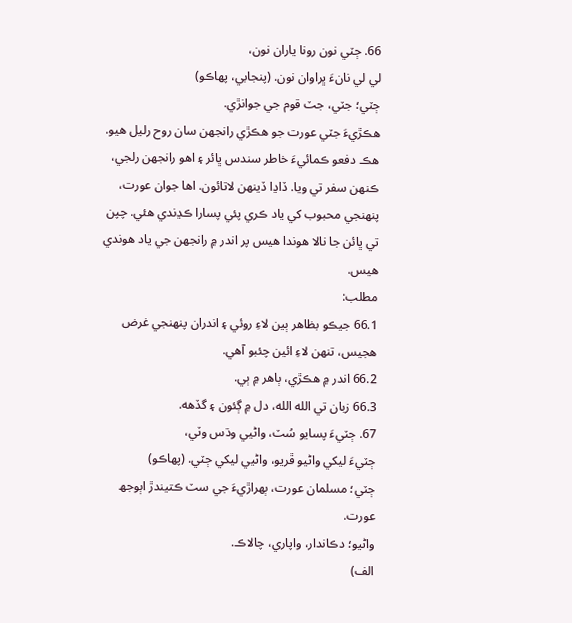66. ڄٽي نون رونا ياران نون،
لي لي نانءَ ڀراوان نون. (پنجابي، پھاڪو)
ڄٽي؛ جٽي، جٽ قوم جي جوانڙي.
هڪڙيءَ جٽي عورت جو هڪڙي رانجهن سان روح رليل هيو. هڪ دفعو ڪمائيءَ خاطر سندس ڀائر ۽ اهو رانجهن رلجي، ڪنھن سفر تي ويا. ڏاڍا ڏينھن لاتائون. اها جوان عورت، پنھنجي محبوب کي ياد ڪري پئي پسارا ڪڍندي هئي. چپن تي ڀائن جا نالا هوندا هيس پر اندر ۾ رانجهن جي ياد هوندي هيس.
مطلب:
66.1 جيڪو بظاهر ٻين لاءِ روئي ۽ اندران پنھنجي غرض هجيس، تنھن لاءِ ائين چئبو آهي.
66.2 اندر ۾ هڪڙي، ٻاهر ۾ ٻي.
66.3 زبان تي الله الله، دل ۾ ڳئون ۽ گڏهه.
67. ڄٽيءَ پسايو سُٽ، واڻيي وڌس وٽي،
ڄٽيءَ ليکي واڻيو ڦريو، واڻيي ليکي ڄٽي. (پھاڪو)
ڄٽي؛ مسلمان عورت، ٻھراڙيءَ جي سٽ ڪتيندڙ اٻوجھ عورت.
واڻيو؛ دڪاندار، واپاري، چالاڪ.
الف)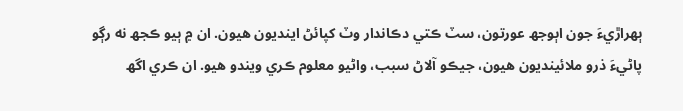ٻھراڙيءَ جون اٻوجھ عورتون، سٽ ڪتي دڪاندار وٽ کپائڻ اينديون ھيون. ان ۾ ٻيو ڪجھ نه رڳو پاڻيءَ ذرو ملائينديون ھيون، جيڪو آلاڻ سبب، واڻيو معلوم ڪري ويندو ھيو. ان ڪري اگھ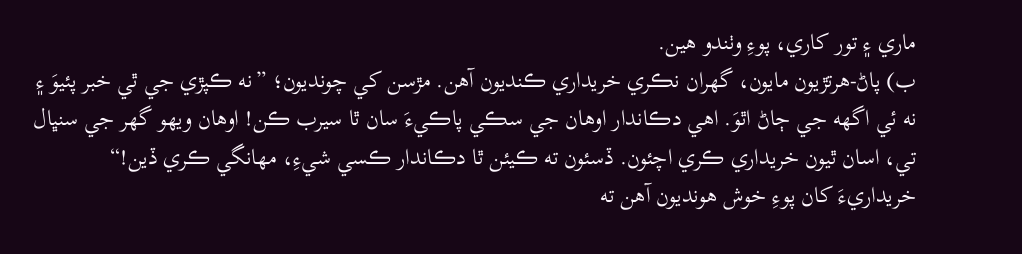ماري ۽ تور کاري، پوءِ وٺندو ھين.
ب) پاڻ-هرتڙيون مايون، گهران نڪري خريداري ڪنديون آهن. مڙسن کي چونديون؛ ”نه ڪپڙي جي ٿي خبر پئيوَ ۽ نه ئي اگهه جي ڄاڻ اٿوَ. اهي دڪاندار اوهان جي سڪي پاڪيءَ سان ٿا سيرب ڪن! اوهان ويھو گهر جي سنڀال تي، اسان ٿيون خريداري ڪري اچئون. ڏسئون ته ڪيئن ٿا دڪاندار ڪسي شيءِ، مھانگي ڪري ڏين!“
خريداريءَ کان پوءِ خوش هونديون آهن ته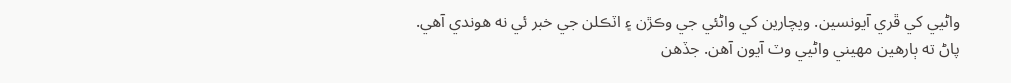واڻيي کي ڦري آيونسين. ويچارين کي واڻئي جي وڪڙن ۽ اٽڪلن جي خبر ئي نه هوندي آهي. پاڻ ته ٻارهين مھيني واڻيي وٽ آيون آهن. جڏهن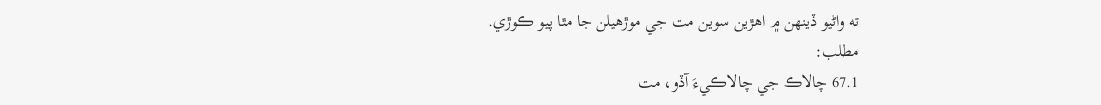ته واڻيو ڏينھن ۾ اهڙين سوين مت جي موڙهيلن جا مٿا پيو ڪوڙي.
مطلب:
67.1 چالاڪ جي چالاڪيءَ آڏو، مت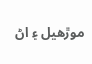موڙهيل ۽ اڻ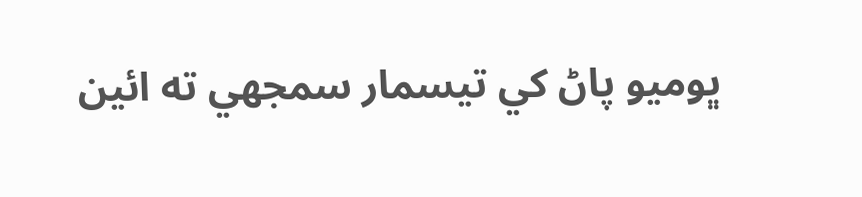ڀوميو پاڻ کي تيسمار سمجهي ته ائين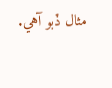مثال ڏبو آهي.